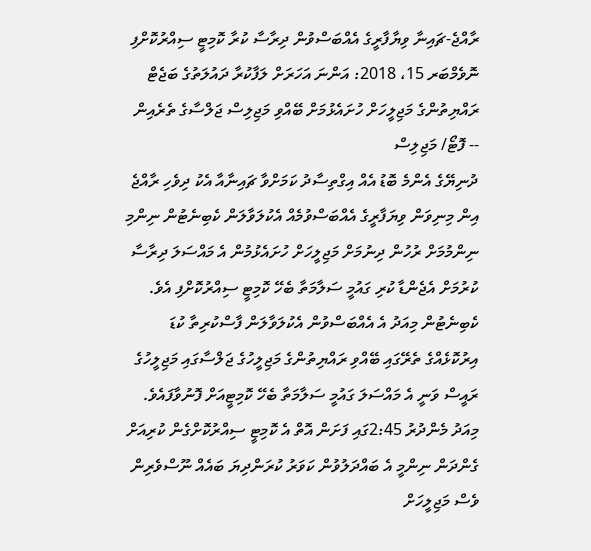ރާއްޖެ-ޗައިނާ ވިޔާފާރީގެ އެއްބަސްވުން ދިރާސާ ކުރާ ކޮމިޓީ ސިއްރުކޮށްފި
ނޮވެމްބަރ 15، 2018: އަންނަ އަހަރަށް ލަފާކުރާ ދައުލަތުގެ ބަޖެޓް ރައްޔިތުންގެ މަޖިލީހަށް ހުށައެޅުމަށް ބޭއްވި މަޖިލިސް ޖަލްސާގެ ތެރެއިން -- ފޮޓޯ/ މަޖިލިސް
ދުނިޔޭގެ އެންމެ ބޮޑު އެއް އިގްތިސާދު ކަމަށްވާ ޗައިނާއާ އެކު ދިވެހި ރާއްޖެ އިން މިނިވަން ވިޔަފާރީގެ އެއްބަސްވުމެއް އެކުލަވާލަން ކެބިނެޓުން ނިންމި ނިންމުމަށް ރުހުން ދިނުމަށް މަޖިލީހަށް ހުށައެޅުމުން އެ މައްސަލަ ދިރާސާ ކުރުމަށް އެޖެންޑާ ކުރި ގައުމީ ސަލާމަތާ ބެހޭ ކޮމިޓީ ސިއްރުކޮށްފި އެވެ.
ކެބިނެޓުން މިއަދު އެ އެއްބަސްވުން އެކުލަވާލަން ފާސްކުރިތާ ކުޑަ އިރުކޮޅެއްގެ ތެރޭގައި ބޭއްވި ރައްޔިތުންގެ މަޖިލީހުގެ ޖަލްސާގައި މަޖިލީހުގެ ރައީސް ވަނީ އެ މައްސަލަ ގައުމީ ސަލާމަތާ ބެހޭ ކޮމިޓީއަށް ފޮނުވާފައެވެ.
މިއަދު މެންދުރު 2:45ގައި ފަށަން އޮތް އެ ކޮމިޓީ ސިއްރުކޮށްގެން ކުރިއަށް ގެންދަން ނިންމީ އެ ބައްދަލުވުން ކަވަރު ކުރަންދިޔަ ބައެއް ނޫސްވެރިން ވެސް މަޖިލީހަށް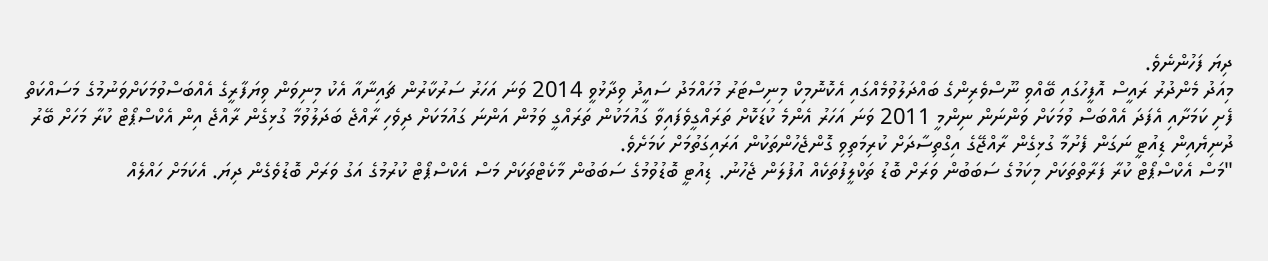ދިޔަ ފަހުންނެވެ.
މިއަދު މެންދުރު ރައީސް އޮފީހުގައި ބޭއްވި ނޫސްވެރިންގެ ބައްދަލުވުމެއްގައި އެކޮނޮމިކް މިނިސްޓަރު މުހައްމަދު ސައީދު ވިދާޅުވީ 2014 ވަނަ އަހަރު ސަރުކާރުން ޗައިނާއާ އެކު މިނިވަން ވިޔަފާރީގެ އެއްބަސްވުމަކަށްވަނުމުގެ މަސައްކަތް ފެށި ކަމަށާއި އެފަދަ އެއްބަސް ވުމަކަށް ވަންނަން ނިންމީ 2011 ވަނަ އަހަރު އެންމެ ކުޑަކޮށް ތަރައްގީވެފައިވާ ގައުމަކުން ތަރައްގީ ވަމުން އަންނަ ގައުމަކަށް ދިވެހި ރާއްޖެ ބަދަލުވުމާ ގުޅިގެން ރާއްޖެ އިން އެކްސްޕޯޓް ކުރާ މަހަށް ބޭރު ދުނިޔެއިން ޑިއުޓީ ނަގަން ފެށުމާ ގުޅިގެން ރާއްޖޭގެ އިގްތިސާދަށް ކުރިމަތިވި ގޮންޖެހުންތަކުން އަރައިގަތުމަށް ކަމަށެވެ.
"މަސް އެކްސްޕޯޓް ކުރާ ފަރާތްތަކަށް މިކަމުގެ ސަބަބުން ވަރަށް ބޮޑު ތަކްލީފުތަކެއް އުފުލަން ޖެހުނު. ޑިއުޓީ ބޮޑުވުމުގެ ސަބަބުން މާކެޓްތަކަށް މަސް އެކްސްޕޯޓް ކުރުމުގެ އަގު ވަރަށް ބޮޑުވެގެން ދިޔަ. އެކަމަށް ހައްލެއް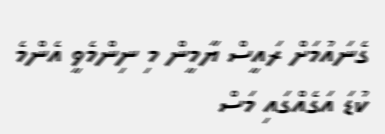ގެނައުމަށް ރައީސް ޔާމީން މި ނިންމެވީ އެންމެ ކުޑަ އަގެއްގައި މަސް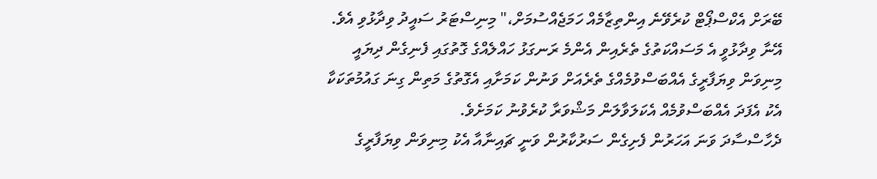ބޭރަށް އެކްސްޕޯޓް ކުރެވޭނެ އިންތިޒާމެއް ހަމަޖެއްސުމަށް،" މިނިސްޓަރު ސައީދު ވިދާޅުވި އެވެ.
އޭނާ ވިދާޅުވީ އެ މަސައްކަތުގެ ތެރެއިން އެންމެ ރަނގަޅު ހައްލެއްގެ ގޮތުގައި ފެނިގެން ދިޔައީ މިނިވަން ވިޔަފާރީގެ އެއްބަސްވުމެއްގެ ތެރެއަށް ވަނުން ކަމަށާއި އެގޮތުގެ މަތިން ގިނަ ގައުމުތަކަކާ އެކު އެފަދަ އެއްބަސްވުމެއް އެކަލަވާލަން މަޝްވަރާ ކުރެވުނު ކަމަށެވެ.
ދެހާސްސާދަ ވަނަ އަހަރުން ފެށިގެން ސަރުކާރުން ވަނީ ޗައިނާއާ އެކު މިނިވަން ވިޔަފާރީގެ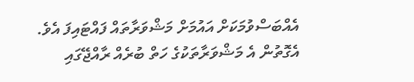އެއްބަސްވުމަކަށް އައުމަށް މަޝްވަރާތައް ފައްޓައިފަ އެވެ. އެގޮތުން އެ މަޝްވަރާތަކުގެ ހަތް ބުރެއް ރާއްޖޭގައި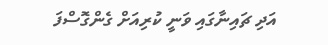އަދި ޗައިނާގައި ވަނީ ކުރިއަށް ގެންގޮސްފަ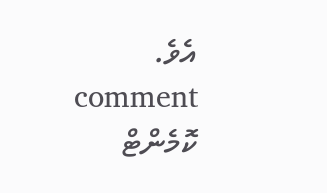އެވެ.
comment ކޮމެންޓް